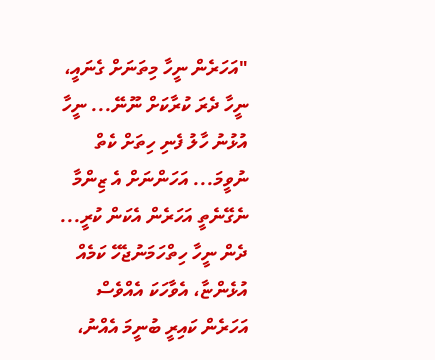"އަހަރެން ނީހާ މިތަނަށް ގެނައީ، ނީހާ ދެރަ ކުރާކަށް ނޫނޭ... ނީހާ އުޅުނު ހާލު ފެނި ހިތަށް ކެތް ނުވީމަ... އަހަންނަށް އެ ޒިންމާ ނެގޭނެތީ އަހަރެން އެކަން ކުރީ... ދެން ނީހާ ހިތްހަމަނުޖެހޭ ކަމެއް އުޅެންޏާ، އެވާހަކަ އެއްވެސް އަހަރެން ކައިރީ ބުނީމަ އެއްނު،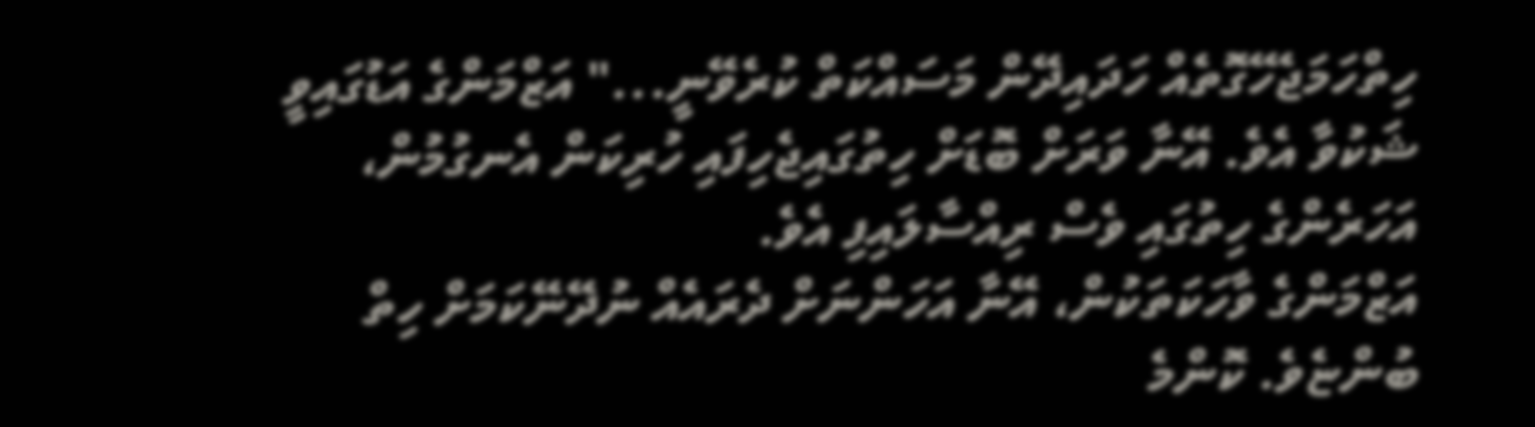ހިތްހަމަޖެހޭގޮތެއް ހަދައިދޭން މަސައްކަތް ކުރެވޭނީ..." އަޒްމަންގެ އަޑުގައިވީ ޝަކުވާ އެވެ. އޭނާ ވަރަށް ބޮޑަށް ހިތުގައިޖެހިފައި ހުރިކަން އެނގުމުން، އަހަރެންގެ ހިތުގައި ވެސް ރިއްސާލައިފި އެވެ.
އަޒްމަންގެ ވާހަކަތަކުން، އޭނާ އަހަންނަށް ދެރައެއް ނުދޭނޭކަމަށް ހިތް ބުންޏެވެ. ކޮންމެ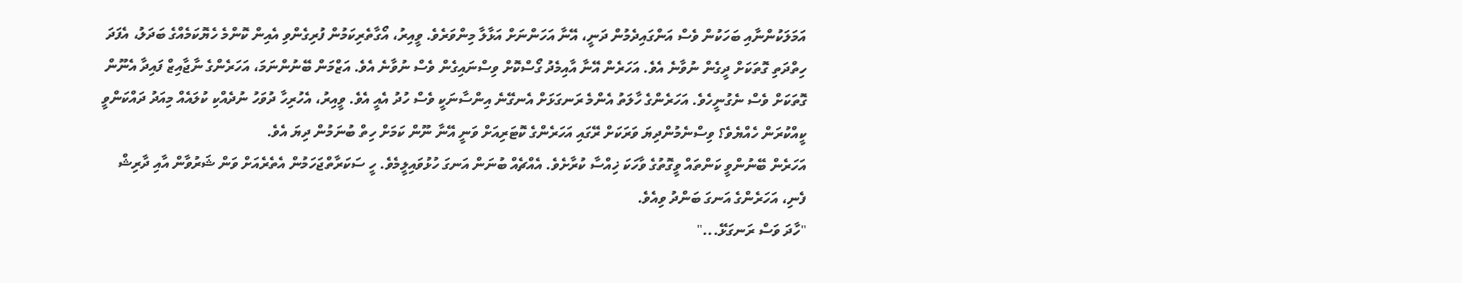އަމަލަކުންނާއި ބަހަކުން ވެސް އަންގައިދެމުން ދަނީ، އޭނާ އަހަންނަށް އަޅާލާ މިންވަރެވެ. ވީއިރު، އޯގާތެރިކަމުން ފުރިގެންވި އެއިން ކޮންމެ ހެޔޮކަމެއްގެ ބަދަލު، އެފަދަ ހިތްދަތި ގޮތަކަށް ދީގެން ނުވާނެ އެވެ. އަހަރެން އޭނާ އާއިމެދު ގޯސްކޮށް ވިސްނައިގެން ވެސް ނުވާނެ އެވެ. އަޒްމަން ބޭނުންނަމަ، އަހަރެންގެ ނާޖާއިޒް ފައިދާ އެނޫން ގޮތަކަށް ވެސް ނެގުނީހެވެ. އަހަރެންގެ ހާލަތު އެންމެ ރަނގަޅަށް އެނގޭނެ އިންސާނަކީ ވެސް ހުދު އެއީ އެވެ. ވީއިރު، އެހުރިހާ ދުވަހު ނުދެއްކި ކުލައެއް މިއަދު ދައްކަންވީ ކީއްކުރަން ހެއްޔެވެ؟ ވިސްނެމުންދިޔަ ވަރަކަށް ރޭގައި އަހަރެންގެ ކޮޓަރިއަށް ވަނީ އޭނާ ނޫން ކަމަށް ހިތް ބުނަމުން ދިޔަ އެވެ.
އަހަރެން ބޭނުންވީ ކަންތައް ވީގޮތުގެ ވާހަކަ ޚިއްސާ ކުރާށެވެ. އެއްޗެއް ބުނަން އަނގަ ހުޅުވައިލީމެވެ. ހީ ސަކަރާތްޖަހަމުން އެތެރެއަށް ވަން ޝަރުވާން އާއި ދާރިޝް ފެނި، އަހަރެންގެ އަނގަ ބަންދު ވިއެވެ.
"ހާދަ ވަސް ރަނގަޅޭ..."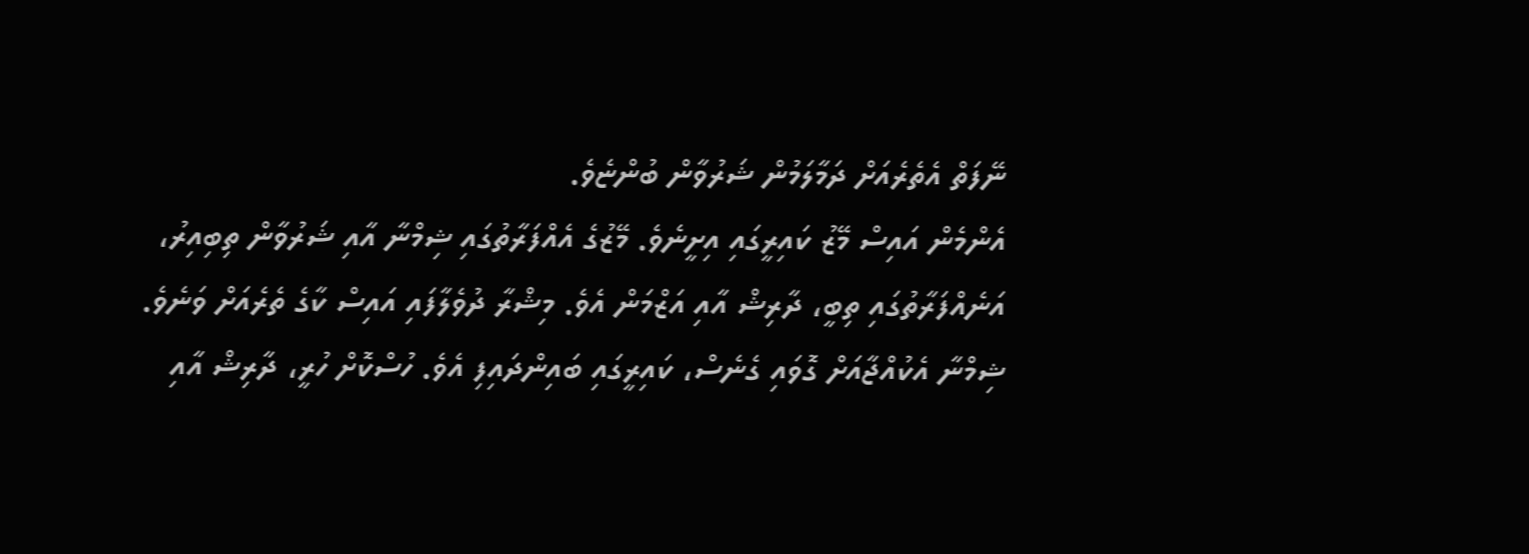ނޭފަތް އެތެރެއަށް ދަމާލަމުން ޝަރުވާން ބުންޏެވެ.
އެންމެން އައިސް މޭޒު ކައިރީގައި އިށީނެވެ. މޭޒުގެ އެއްފަރާތުގައި ޝިމްނާ އާއި ޝަރުވާން ތިބިއިރު، އަނެއްފަރާތުގައި ތިބީ، ދާރިޝް އާއި އަޒްމަން އެވެ. މިޝްރާ ދުވެލާފައި އައިސް ކާގެ ތެރެއަށް ވަނެވެ. ޝިމްނާ އެކުއްޖާއަށް ގޮވައި ގެނެސް، ކައިރީގައި ބައިންދައިފި އެވެ. ހުސްކޮށް ހުރީ، ދާރިޝް އާއި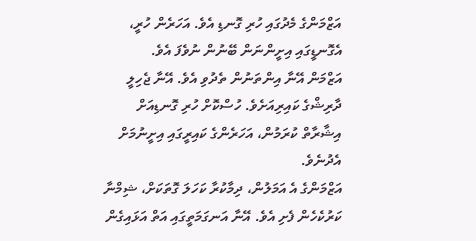އަޒްމަންގެ މެދުގައި ހުރި ގޮނޑި އެވެ. އަހަރެން ހުރީ، އެގޮނޑީގައި އިށީންނަން ބޭނުން ނުވެފަ އެވެ.
އަޒްމަން އޭނާ އިންތަނުން ތެދުވި އެވެ. އޭނާ ޖެހިލީ ދާރިޝްގެ ކައިރިއަށެވެ. ހުސްކޮށް ހުރި ގޮނޑިއަށް އިޝާރާތް ކުރަމުން، އަހަރެންގެ ކައިރީގައި އިށީނުމަށް އެދުނެވެ.
އަޒްމަންގެ އެ އަމަލުން، ދިމާކުރާ ކަހަލަ ގޮތަކަށް، ޝިމްނާ ކަރުކެހެން ފެށި އެވެ. އޭނާ އަނގަމަތީގައި އަތް އަޅައިގެން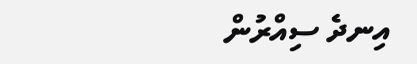އިނދެ ސިއްރުން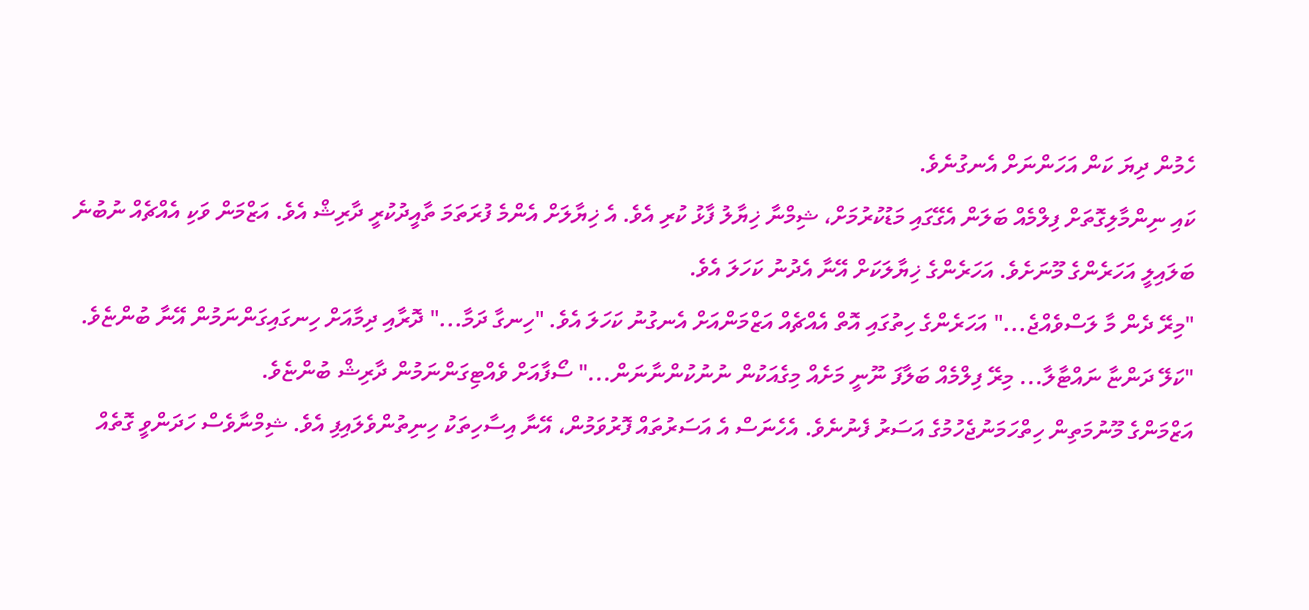ހެމުން ދިޔަ ކަން އަހަންނަށް އެނގުނެވެ.
ކައި ނިންމާލިގޮތަށް ފިލްމެއް ބަލަން އެގޭގައި މަޑުކުރުމަށް، ޝިމްނާ ޚިޔާލު ފާޅު ކުރި އެވެ. އެ ޚިޔާލަށް އެންމެ ފުރަތަމަ ތާއީދުކުރީ ދާރިޝް އެވެ. އަޒްމަން ވަކި އެއްޗެއް ނުބުނެ ބަލައިލީ އަހަރެންގެ މޫނަށެވެ. އަހަރެންގެ ޚިޔާލަކަށް އޭނާ އެދުނު ކަހަލަ އެވެ.
"މިރޭ ދެން މާ ލަސްވެއްޖެ..." އަހަރެންގެ ހިތުގައި އޮތް އެއްޗެއް އަޒްމަންއަށް އެނގުނު ކަހަލަ އެވެ. "ހިނގާ ދަމާ..." ދޮރާއި ދިމާއަށް ހިނގައިގަންނަމުން އޭނާ ބުންޏެވެ.
"ކަލޭ ދަންޏާ ނައްޓާލާ... މިރޭ ފިލްމެއް ބަލާފަ ނޫނީ މަށެއް މިގެއަކުން ނުނުކުންނާނަން..." ސޯފާއަށް ވެއްޓިގަންނަމުން ދާރިޝް ބުންޏެވެ.
އަޒްމަންގެ މޫނުމަތިން ހިތްހަމަނުޖެހުމުގެ އަސަރު ފެނުނެވެ. އެހެނަސް އެ އަސަރުތައް ފޮރުވަމުން، އޭނާ އިސާހިތަކު ހިނިތުންވެލައިފި އެވެ. ޝިމްނާވެސް ހަދަންވީ ގޮތެއް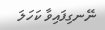ނޭނގިފައިވާ ކަހަލަ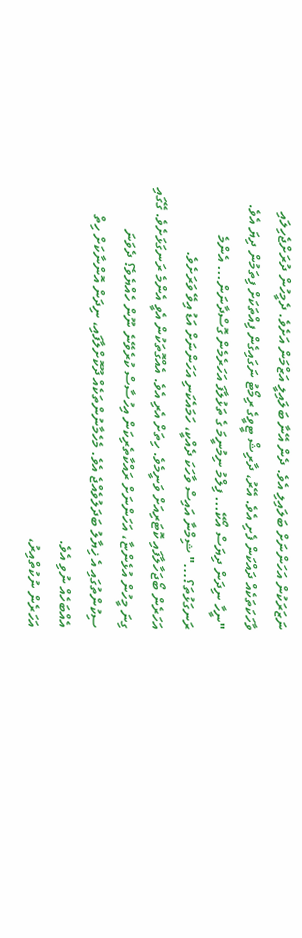ނަޒަރަކުން އަހަންނަށް ބަލައިލި އެވެ. ދެން އޭނާ ބަލައިލީ އަޒްމަން އަށެވެ. ދެމީހުން ދުރަށްޖެހިލައި ވާހަކަތަކެއް ދައްކަން ފެށި އެވެ. އޭރު، ދާރިޝް ޓީވީގެ ރިމޯޓު ނަގައިގެން ފިއްތަކަށް ފިތަމުން ދިޔަ އެވެ.
"ނީހާ ނިދަން ދިޔަސް އޯކޭ... ފިލްމު ނިމުނީމަ ގެ ތަޅުލާފަ އަހަރެމެން ގޮސްދާނަން... އެންމެ ރަނގަޅުތަ؟..." ޝިމްނާ އައިސް ވާހަކަ ދެއްކީ، ހަމައެކަނި އަހަންނަށް އަޑު އިވޭ ވަރަށެވެ.
އަހަރެން ބޯޖަހާލާފައި ކޮޓަރިއަށް ވަނީމެވެ. ހިތަށް އެރި އެވެ. އެއްގޮތަކުން އެވީ އެންމެ ރަނގަޅަށެވެ. ގޭގައި ގިނަ މީހުން އުޅެންޏާ، އަހަންނަށް ރައްކާތެރިކަން އިހުސާސް ކުރެވޭނެ ނޫން ހެއްޔެވެ؟ ދެވަނަ ސިކުންތުގައި އެ ޚިޔާލު ބަދަލުވެއްޖެ އެވެ. މެހެމާނުންތަކެއް ދޫކޮށްލާފައި، ނިދަން އޮންނާކަށް ހިތް އެއްބަހެއް ނުވި އެވެ.
އަހަރެން ނުކުތްއިރު،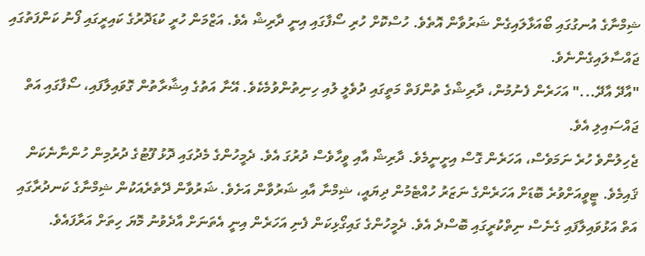ޝިމްނާގެ އުނގުގައި ބޯއަޅާލައިގެން ޝަރުވާން އޮތެވެ. ހުސްކޮށް ހުރި ސޯފާގައި އިނީ ދާރިޝް އެވެ. އަޒްމަން ހުރީ ކުޑަދޮރުގެ ކައިރީގައި ފޯނު ކަންފަތުގައި ޖައްސާލައިގެންނެވެ.
"އާދޭ އާދޭ..." އަހަރެން ފެނުމުން، ދާރިޝްގެ ތުންފަތް މަތީގައި ދުވެލީ ލުއި ހިނިތުންވުމެކެވެ. އޭނާ އަތުގެ އިޝާރާތުން ގޮވައިލާފައި، ސޯފާގައި އަތް ޖައްސައިލި އެވެ.
ޖެހިލުންވެ ހުރެ ނަމަވެސް، އަހަރެން ގޮސް އިށީނީމެވެ. ދާރިޝް އާއި ވީހާވެސް ދުރުގަ އެވެ. ދެމީހުންގެ މެދުގައި ދޮޅު ފޫޓުގެ ދުރުމިން ހުންނާނެކަން ޤައިމެވެ. ޓީވީއަށްވުރެ ބޮޑަށް އަހަރެންގެ ނަޒަރު ހުއްޓެމުން ދިޔައީ، ޝިމްނާ އާއި ޝަރުވާން އަށެވެ. ޝަރުވާން ދޭތެރެއަކުން ޝިމްނާގެ ކަނދުރާގައި އަތް އަޅުވައިލާފައި ގެނެސް ނިތްކުރީގައި ބޮސްދެ އެވެ. ދެމީހުންގެ ގައިގޯޅިކަން ފެނި އަހަރެން އިނީ އެތަނަށް އާދެވުނު މޮޔަ ހިތަށް އަރާފައެވެ.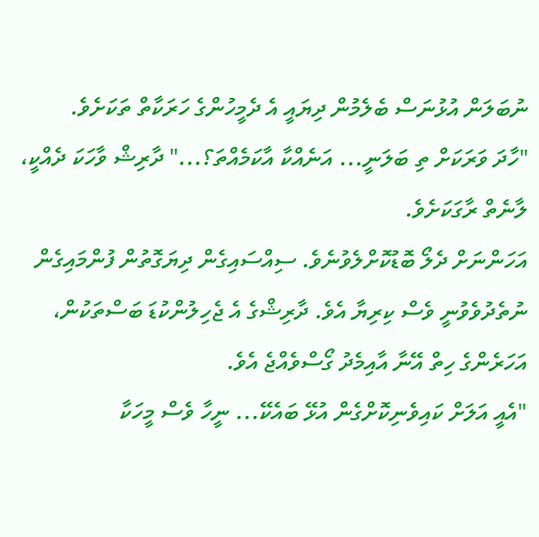ނުބަލަން އުޅުނަސް ބެލެމުން ދިޔައީ އެ ދެމީހުންގެ ހަރަކާތް ތަކަށެވެ.
"ހާދަ ވަރަކަށް ތި ބަލަނީ... އަނެއްކާ އާކަމެއްތަ؟..." ދާރިޝް ވާހަކަ ދެއްކީ، ލާނެތް ރާގަކަށެވެ.
އަހަންނަށް ދެލޯ ބޮޑުކޮށްލެވުނެވެ. ސިއްސައިގެން ދިޔަގޮތުން ފުންމައިގެން ނުތެދުވެވުނީ ވެސް ކިރިޔާ އެވެ. ދާރިޝްގެ އެ ޖެހިލުންކުޑަ ބަސްތަކުން، އަހަރެންގެ ހިތް އޭނާ އާއިމެދު ގޯސްވެއްޖެ އެވެ.
"އެއީ އަލަށް ކައިވެނިކޮށްގެން އުޅޭ ބައެކޭ... ނީހާ ވެސް މީހަކާ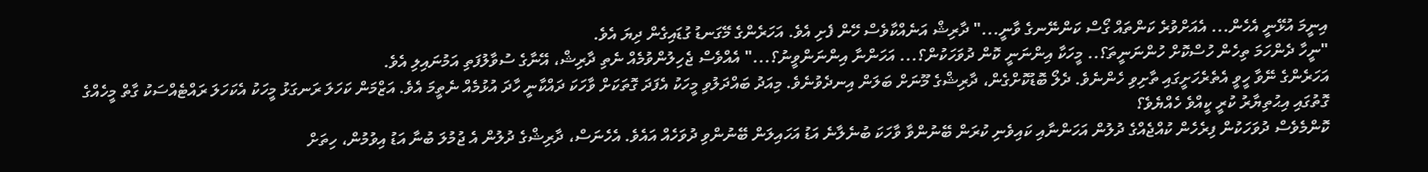އިނީމަ އުޅޭނީ އެހެން... އެއަށްވުރެ ކަންތައް ގޯސް ކަންނޭނގެ ވާނީ..." ދާރިޝް އަނެއްކާވެސް ހޭން ފެށި އެވެ. އަހަރެންގެ މޭގަނޑު ގުޑައިގެން ދިޔަ އެވެ.
"ނީހާ ދެންހަމަ ތިހެން ހުސްކޮށް ހުންނަނީތަ؟.. މީހަކާ އިންނަނީ ކޮން ދުވަހަކުން؟... އަހަންނާ އިންނަންވީނު؟..." އެއްވެސް ޖެހިލުންވުމެއް ނެތި ދާރިޝް، އޭނާގެ ސުވާލުފަތި އަމުނައިލި އެވެ.
އަހަރެންގެ ނޭވާ ހީވީ އެތެރެހަށީގައި ތާށިވި ހެންނެވެ. ދެލޯ ބޮޑުކޮށްގެން، ދާރިޝްގެ މޫނަށް ބަލަން އިނދެވުނެވެ. މިއަދު ބައްދަލުވި މީހަކު އެފަދަ ގޮތަކަށް ވާހަކަ ދައްކާނީ ހާދަ އުޅުމެއް ނެތީމަ އެވެ. އަޒްމަން ކަހަލަ ރަނގަޅު މީހަކު އެކަހަލަ ރައްޓެއްސަކު ގާތް މީހެއްގެ ގޮތުގައި އިޙުތިޔާރު ކުރީ ކީއްވެ ހެއްޔެވެ؟
ކޮންމެވެސް ދުވަހަކުން ފިރެހެން ކުއްޖެއްގެ ދުލުން އަހަންނާއި ކައިވެނި ކުރަން ބޭނުންވާ ވާހަކަ ބުނެލާނެ އަޑު އަހައިލަން ބޭނުންވި ދުވަހެއް އައެވެ. އެހެނަސް، ދާރިޝްގެ ދުލުން އެ ޖުމުލަ ބުނާ އަޑު އިވުމުން، ހިތަށް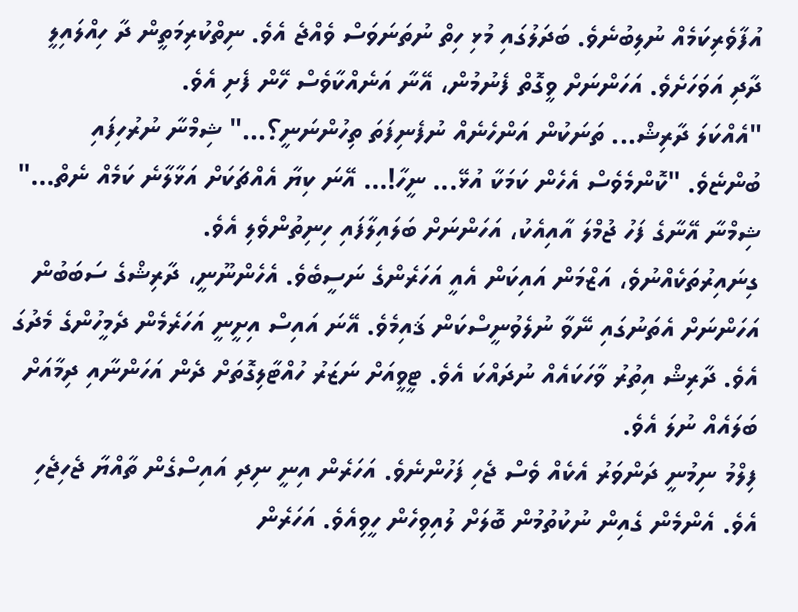އުފާވެރިކަމެއް ނުލިބުނެވެ. ބަދަލުގައި މުޅި ހިތް ނުތަނަވަސް ވެއްޖެ އެވެ. ނިތްކުރިމަތީން ދާ ހިއްލައިލީ ދާދި އަވަހަށެވެ. އަހަންނަށް ވީގޮތް ފެނުމުން، އޭނާ އަނެއްކާވެސް ހޭން ފެށި އެވެ.
"އެއްކަލަ ދާރިޝް... ތަނަކުން އަންހެނެއް ނުފެނިފަތަ ތިހުންނަނީ؟..." ޝިމްނާ ނުރުހިފައި ބުންޏެވެ. "ކޮންމެވެސް އެހެން ކަމަކާ އުޅޭ... ނީހާ!... އޭނަ ކިޔާ އެއްޗަކަށް އަޅާލާނެ ކަމެއް ނެތް..." ޝިމްނާ އޭނާގެ ފަހު ޖުމްލަ އާއިއެކު، އަހަންނަށް ބަލައިލާފައި ހިނިތުންވެލި އެވެ.
ގިނައިރުތަކެއްނުވެ، އަޒްމަން އައިކަން އެއީ އަހަރެންގެ ނަސީބެވެ. އެހެންނޫނީ، ދާރިޝްގެ ސަބަބުން އަހަންނަށް އެތަނުގައި ނޭވާ ނުލެވުނީސްކަން ޤައިމެވެ. އޭނަ އައިސް އިށީނީ އަހަރެމެން ދެމީހުންގެ މެދުގަ އެވެ. ދާރިޝް އިތުރު ވާހަކައެއް ނުދައްކަ އެވެ. ޓީވީއަށް ނަޒަރު ހުއްޓާލިގޮތަށް ދެން އަހަންނާއި ދިމާއަށް ބަލައެއް ނުލަ އެވެ.
ފިލްމު ނިމުނީ ދަންވަރު އެކެއް ވެސް ޖެހި ފަހުންނެވެ. އަހަރެން އިނީ ނިދި އައިސްގެން ތާއްޔާ ޖެހިޖެހި އެވެ. އެންމެން ގެއިން ނުކުތުމުން ބޮލަށް ލުއިވިހެން ހީވިއެވެ. އަހަރެން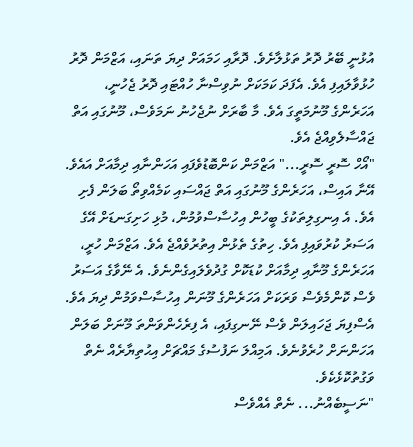އުޅުނީ ބޭރު ދޮރު ތަޅުލާށެވެ. ދޮރާއި ހަމައަށް ދިޔަ ތަނައި، އަޒްމަން ދޮރު ހުޅުވާލައިފި އެވެ. އެފަދަ ކަމަކަށް ނުވިސްނާ ހުއްޓައި ދޮރު ޖެހުނީ، އަހަރެންގެ މޫނުމަތީގަ އެވެ. މާ ބާރަށް ނުޖެހުނު ނަމަވެސް، މޫނުގައި އަތް ޖައްސާލެވިއްޖެ އެވެ.
"އޯހް ސޮރީ ސޮރީ..." އަޒްމަން ކަންބޮޑުވެފައި އަހަންނާއި ދިމާއަށް އައެވެ.
އޭނާ އައިސް، އަހަރެންގެ މޫނުގައި އަތް ޖައްސައި ކަމެއްވިތޯ ބަލަން ފެށި އެވެ. އެ އިނގިލިތަކުގެ ބީހުން އިހުސާސްވުމުން، މުޅި ހަށިގަނޑަށް އޭގެ އަސަރު ކުރުވައިފި އެވެ. ހިތުގެ ތެޅުން އިތުރުވެއްޖެ އެވެ. އަޒްމަން ހުރީ، އަހަރެންގެ މޫނާއި ދިމާއަށް ކުޑަކޮށް ގުދުވެލައިގެންނެވެ. އެ ނޭވާގެ އަސަރު ވެސް ކޮންމެވެސް ވަރަކަށް އަހަރެންގެ މޫނަން އިހުސާސްވަމުން ދިޔަ އެވެ. އެސްފިޔަ ޖަހައިލަން ވެސް ނޭނގިފައި، އެ ފިރެހެންވަންތަ މޫނަށް ބަލަން އަހަންނަށް ހުރެވުނެވެ. އަމިއްލަ ނަފުސުގެ މައްޗަށް އިޙުތިޔާރެއް ނެތް ވަގުތުކޮޅެކެވެ.
"ނަސީބެއްނު... ނެތް އެއްވެސް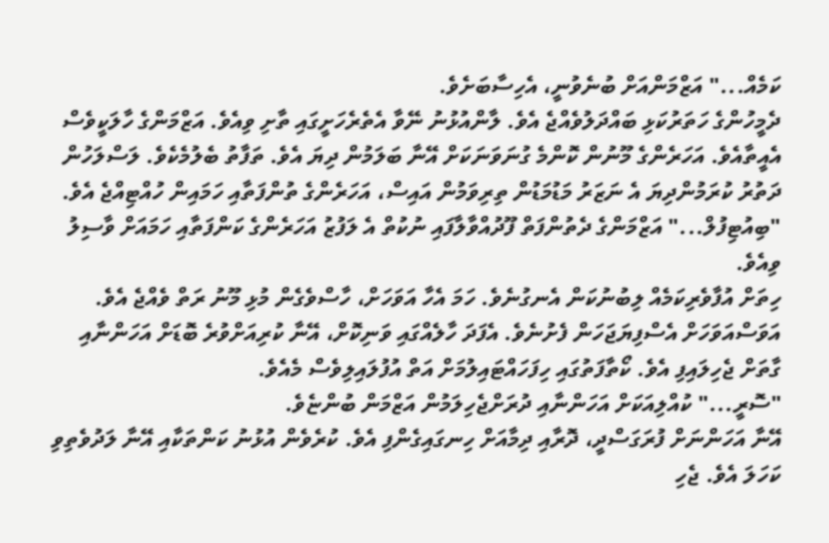ކަމެއް..." އަޒްމަންއަށް ބުނެވުނީ، އެހިސާބަށެވެ.
ދެމީހުންގެ ހަތަރުކަޅި ބައްދަލުވެއްޖެ އެވެ. ލާންއުޅުނު ނޭވާ އެތެރެހަށީގައި ތާށި ވިއެވެ. އަޒްމަންގެ ހާލަކީވެސް އެއީތާއެވެ. އަހަރެންގެ މޫނުން ކޮންމެ ގުނަވަނަކަށް އޭނާ ބަލަމުން ދިޔަ އެވެ. ތަފާތު ބެލުމެކެވެ. ލަސްލަހުން ދަތުރު ކުރަމުންދިޔަ އެ ނަޒަރު މަޑުމަޑުން ތިރިވަމުން އައިސް، އަހަރެންގެ ތުންފަތާއި ހަމައިން ހުއްޓިއްޖެ އެވެ.
"ބިއުޓިފުލް..." އަޒްމަންގެ ދެތުންފަތް ފޫދުއްވާލާފައި ނުކުތް އެ ލަފުޒު އަހަރެންގެ ކަންފަތާއި ހަމައަށް ވާސިލު ވިއެވެ.
ހިތަށް އުފާވެރިކަމެއް ލިބުނުކަން އެނގުނެވެ. ހަމަ އެހާ އަވަހަށް، ހާސްވެގެން މުޅި މޫނު ރަތް ވެއްޖެ އެވެ. އަވަސްއަވަހަށް އެސްފިޔަޖަހަން ފެށުނެވެ. އެފަދަ ހާލެއްގައި ވަނިކޮށް، އޭނާ ކުރިއަށްވުރެ ބޮޑަށް އަހަންނާއި ގާތަށް ޖެހިލައިފި އެވެ. ކޯތާފަތުގައި ހިފަހައްޓައިލުމަށް އަތް އުފުލައިލިވެސް މެއެވެ.
"ސޮރީ..." ކުއްލިއަކަށް އަހަންނާއި ދުރަށްޖެހިލަމުން އަޒްމަން ބުންޏެވެ.
އޭނާ އަހަންނަށް ފުރަގަސްދީ، ދޮރާއި ދިމާއަށް ހިނގައިގެންފި އެވެ. ކުރެވެން އުޅުނު ކަންތަކާއި އޭނާ ލަދުވެތިވި ކަހަލަ އެވެ. ޖެހި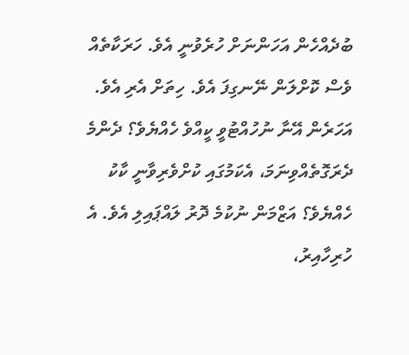ބުދެއްހެން އަހަންނަށް ހުރެވުނީ އެވެ. ހަރަކާތެއް ވެސް ކޮށްލަން ނޭނގިފަ އެވެ. ހިތަށް އެރި އެވެ. އަހަރެން އޭނާ ނުހުއްޓުވީ ކީއްވެ ހެއްޔެވެ؟ ދެންމެ ދެރަގޮތެއްވިނަމަ، އެކަމުގައި ކުށްވެރިވާނީ ކާކު ހެއްޔެވެ؟ އަޒްމަން ނުކުމެ ދޮރު ލައްޕައިލި އެވެ. އެ ހުރިހާއިރު،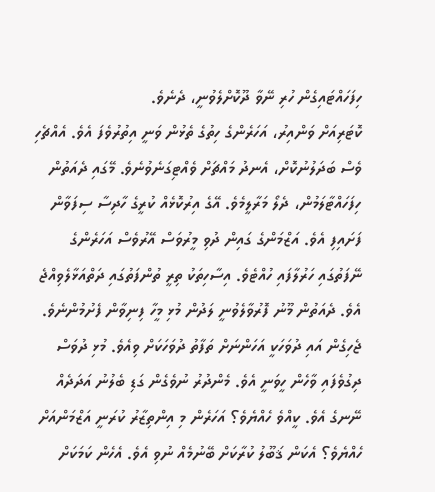ހިފަހައްޓައިގެން ހުރި ނޭވާ ދޫކޮށްލެވުނީ، ދެނެވެ.
ކޮޓަރިއަށް ވަންއިރު، އަހަރެންގެ ހިތުގެ ތެޅުން ވަނީ އިތުރުވެފަ އެވެ. އެއްޗެހި ވެސް ބަދަލުނުކޮށް، އެނދު މައްޗަށް ވެއްޓިގަނެވުނެވެ. މޭގައި ދެއަތުން ހިފަހައްޓާލަމުން، ދެލޯ މަރާލީމެވެ. އޭގެ އިރުކޮޅެއް ކުރީގެ ހާދިސާ ސިފަވާން ފަށައިފި އެވެ. އަޒްމަންގެ ގައިން ދުވި މީރުވަސް އޭރުވެސް އަހަރެންގެ ނޭފަތުގައި ހަރުލާފައި ހުއްޓެވެ. އިސާހިތަކު ތިރީ ތުންފަތުގައި ދަތްއަޅާލެވިއްޖެ އެވެ. ދެއަތުން މޫނު ފޮރުވާލެވުނީ ލަދުން މުޅި މީހާ ފިނިވާން ފެށުމުންނެވެ.
ޖެހިގެން އައި ދުވަހަކީ އަހަންނަށް ތަފާތު ދުވަހަކަށް ވިއެވެ. މުޅި ދުވަސް ދިގުވެފައި ވާހެން ހީވަނީ އެވެ. މެންދުރު ނުވެގެން ގަޑި ބެލުނު އަދަދެއް ނޭނގެ އެވެ. ކީއްވެ ހެއްޔެވެ؟ އަހަރެން މި އިންތިޒާރު ކުރަނީ އަޒްމަންއަށް ހެއްޔެވެ؟ އެކަން ޤަބޫލު ކުރާކަށް ބޭނުމެއް ނުވި އެވެ. އެހެން ކަމަކަށް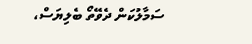ސަމާލުކަން ދެވޭތޯ ބެލިޔަސް،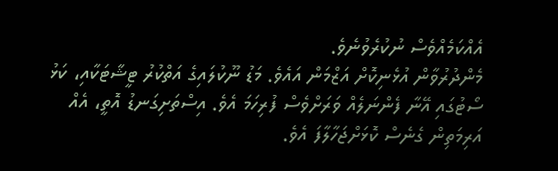އެއްކަމެއްވެސް ނުކުރެވުނެވެ.
މެންދުރުވާން އުޅެނިކޮށް އަޒްމަން އައެވެ. މަޑު ނޫކުލައިގެ އަތްކުރު ޓީޝާޓަކާއި، ކަޅު ސޯޓުގައި އޭނާ ފެންނަލެއް ވަރަށްވެސް ފުރިހަމަ އެވެ. އިސްތަށިގަނޑު އޮތީ، އެއް އަރިމަތިން ގެނެސް ކޮޅަށްޖަހާލާފަ އެވެ.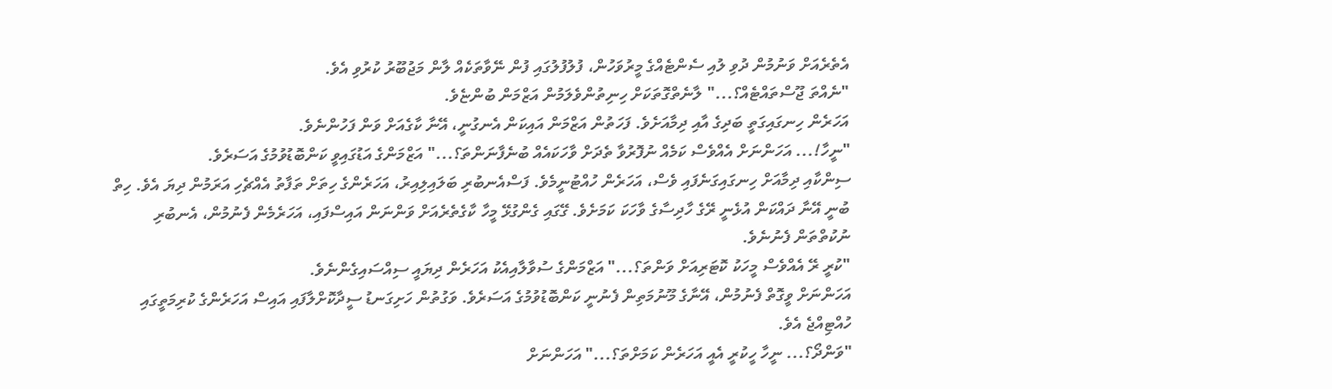އެތެރެއަށް ވަނުމުން ދުވި ލުއި ސެންޓެއްގެ މީރުވަހުން، ފުލުފުލުގައި ފުން ނޭވާތަކެއް ލާން މަޖުބޫރު ކުރުވި އެވެ.
"ނެއްތަ ޖޫސްތައްޓެއް؟..." ލާނެތްގޮތަކަށް ހިނިތުންވެލަމުން އަޒްމަން ބުންޏެވެ.
އަހަރެން ހިނގައިގަތީ ބަދިގެ އާއި ދިމާއަށެވެ. ފަހަތުން އަޒްމަން އައިކަން އެނގުނީ، އޭނާ ކާގެއަށް ވަން ފަހުންނެވެ.
"ނީހާ!... އަހަންނަށް އެއްވެސް ކަމެއް ނުފޮރުވާ ތެދަށް ވާހަކައެއް ބުނެފާނަންތަ؟..." އަޒްމަންގެ އަޑުގައިވީ ކަންބޮޑުވުމުގެ އަސަރެވެ.
ސިންކާއި ދިމާއަށް ހިނގައިގަނެފައި ވެސް، އަހަރެން ހުއްޓުނީމެވެ. ފަސްއެނބުރި ބަލައިލިއިރު، އަހަރެންގެ ހިތަށް ތަފާތު އެއްޗެހި އަރަމުން ދިޔަ އެވެ. ހިތް ބުނީ އޭނާ ދައްކަން އުޅެނީ ރޭގެ ހާދިސާގެ ވާހަކަ ކަމަށެވެ. ގޭގައި ގެންގުޅޭ މީހާ ކާގެތެރެއަށް ވަންނަން އައިސްފައި، އަހަރެމެން ފެނުމުން، އެނބުރި ނުކުތްތަން ފެނުނެވެ.
"ކުރީ ރޭ އެއްވެސް މީހަކު ކޮޓަރިއަށް ވަންތަ؟..." އަޒްމަންގެ ސުވާލާއިއެކު އަހަރެން ދިޔައީ ސިއްސައިގެންނެވެ.
އަހަންނަށް ވީގޮތް ފެނުމުން، އޭނާގެ މޫނުމަތިން ފެނުނީ ކަންބޮޑުވުމުގެ އަސަރެވެ. ވަގުތުން ހަށިގަނޑު ސީދާކޮށްލާފައި އައިސް އަހަރެންގެ ކުރިމަތީގައި ހުއްޓިއްޖެ އެވެ.
"ވަންދޯ؟... ނީހާ ހީކުރީ އެއީ އަހަރެން ކަމަށްތަ؟..." އަހަންނަށް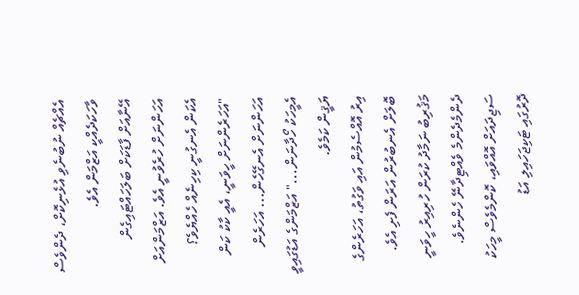އެއްޗެއް ނުބުނެވި އުޅެނިކޮށް، ދެންވެސް ވާހަކަދެއްކީ އަޒްމަން އެވެ.
އޭނާއަށް ފާޑަކަށް ބަލަހައްޓައިގެން އަހަންނަށް ހުރެވުނީ އެވެ. އަޒްމަންއަށް އެކަން އެނގުނީ ކިހިނެއް ހެއްޔެވެ؟
"އަހަރެންނަށް ހީވަނީ، އެއީ ކާކު ކަން އަހަންނަށް އެނގޭހެން... އަހަރެން އެމީހަކު ހޯދާނަން..." އަޒްމަންގެ އަޑުގައިވީ ޔަޤީން ކަމެވެ.
އިރު އޮއްސެމުން އައި ވަގުތު، އަހަރެންގެ ބޮލަށް އެނބުރުން އަރަން ފެށި އެވެ. މަޤުރިބު ނަމާދު ކުރަން ހުރިއިރު ހީވަނީ ދެންމެދެންމެ ވެއްޓިދާނޭ ހެންނެވެ. ސަޖިދައަށް އޮއްވައި، ކޮންމެވެސް މީހަކު ދޮރުގައި ޓަކިޖަހައިލި އަޑު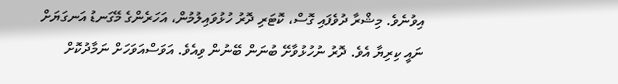އިވުނެވެ. މިޝްރާ ދުވެފައި ގޮސް، ކޮޓަރި ދޮރު ހުޅުވައިލުމުން، އަހަރެންގެ މޭގަނޑު އަނގަޔަށް ނައީ ކިރިޔާ އެވެ. ދޮރު ނުހުޅުވާށޭ ބުނަން ބޭނުން ވިއެވެ. އަވަސްއަވަހަށް ނަމާދުކޮށް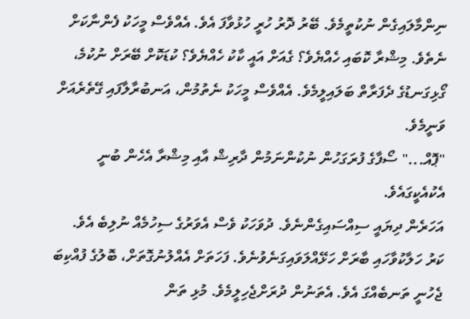ނިންމާލައިގެން ނުކުތީމެވެ. ބޭރު ދޮރު ހުރީ ހުޅުވާފަ އެވެ. އެއްވެސް މީހަކު ފެންނާކަށް ނެތެވެ. މިޝްރާ ކޮބައި ހެއްޔެވެ؟ ގެއަށް އައީ ކާކު ހެއްޔެވެ؟ ކުޑަކޮށް ބޭރަށް ނުކުމެ، ގޯޅިގަނޑުގެ ދެފަރާތް ބަލައިލީމެވެ. އެއްވެސް މީހަކު ނެތުމުން، އަނބުރާލާފައި ގޭތެރެއަށް ވަނީމެވެ.
"ޕޮއް..." ސޯފާގެ ފުރަގަހުން ނުކުންނަމުން ދާރިޝް އާއި މިޝްރާ އެހެން ބުނީ އެކުއެކީގައެވެ.
އަހަރެން ދިޔައީ ސިއްސައިގެންނެވެ. ދުވަހަކު ވެސް އެވަރުގެ ސިހުމެއް ނުލިބެ އެވެ. ކަރު ހަލާކުވާހައި ބާރަށް ހަޅޭއްލަވައިގަނެވުނެވެ. ފަހަތަށް އެއްލުނުގޮތަށް، ބޮލުގެ ފުއްކިބަ ޖެހުނީ ތަނބެއްގަ އެވެ. އެތަނުން ދުރަށްޖެހިލީމެވެ. މުޅި ތަން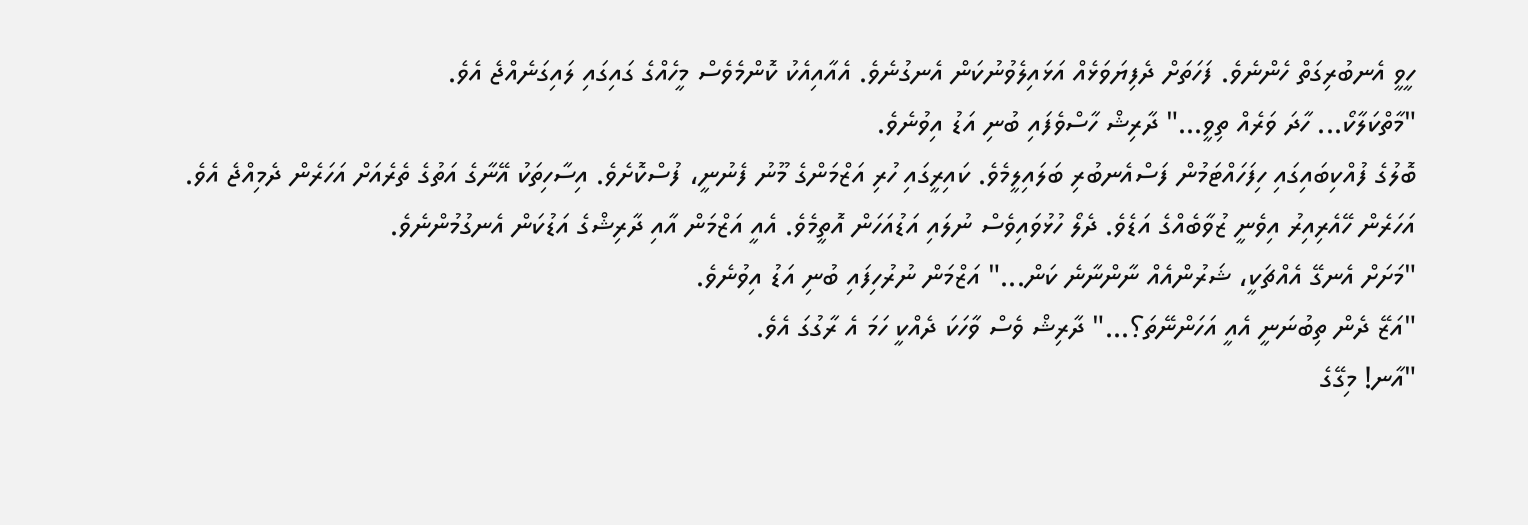ހީވީ އެނބުރިގަތް ހެންނެވެ. ފަހަތަށް ދެފިޔަވަޅެއް އަޅައިލެވުނުކަން އެނގުނެވެ. އެއާއިއެކު ކޮންމެވެސް މީހެއްގެ ގައިގައި ލައިގަނެއްޖެ އެވެ.
"މާތްކަލާކޯ... ހާދަ ވަރެއް ތިވީ..." ދާރިޝް ހާސްވެފައި ބުނި އަޑު އިވުނެވެ.
ބޮލުގެ ފުއްކިބައިގައި ހިފަހައްޓަމުން ފަސްއެނބުރި ބަލައިލީމެވެ. ކައިރީގައި ހުރި އަޒްމަންގެ މޫނު ފެނުނީ، ފުސްކޮށެވެ. އިސާހިތަކު އޭނާގެ އަތުގެ ތެރެއަށް އަހަރެން ދެމިއްޖެ އެވެ.
އަހަރެން ހޭއެރިއިރު އިވެނީ ޒުވާބެއްގެ އަޑެވެ. ދެލޯ ހުޅުވައިވެސް ނުލައި އަޑުއަހަން އޮތީމެވެ. އެއީ އަޒްމަން އާއި ދާރިޝްގެ އަޑުކަން އެނގުމުންނެވެ.
"މަށަށް އެނގޭ އެއްޗަކީ، ޝަރުންއެއް ނާންނާނެ ކަން..." އަޒްމަން ނުރުހިފައި ބުނި އަޑު އިވުނެވެ.
"އަޒޭ ދެން ތިބުނަނީ އެއީ އަހަންނޭތަ؟..." ދާރިޝް ވެސް ވާހަކަ ދެއްކީ ހަމަ އެ ރާގުގަ އެވެ.
"އާނ! މިގޭގެ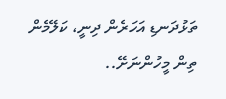ތަޅުދަނޑި އަހަރެން ދިނީ، ކަލޭމެން ތިން މީހުންނަށޭ..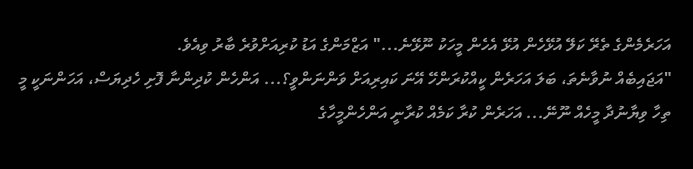އަހަރެމެންގެ ތެރޭ ކަލޭ އުޅޭހެން އުޅޭ އެހެން މީހަކު ނޫޅޭނެ..." އަޒްމަންގެ އަޑު ކުރިއަށްވުރެ ބާރު ވިއެވެ.
"އަޖައިބެއް ނުވާނެތަ، ބަލަ އަހަރެން ކީއްކުރަންހޭ އޭނަ ކައިރިއަށް ވަންނަންވީ؟... އަންހެން ކުދިންނާ ފޮށި ހެދިޔަސް، އަހަންނަކީ މީ ތިހާ ވިޔާނުދާ މީހެއް ނޫނޭ... އަހަރެން ކުރާ ކަމެއް ކުރާނީ އަންހެންމީހާގެ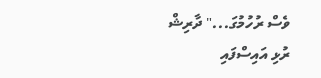ވެސް ރުހުމުގަ..." ދާރިޝް ރުޅި އައިސްފައި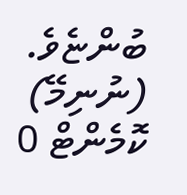ބުންޏެވެ.
(ނުނިމޭ)
ކޮމެންޓް 0